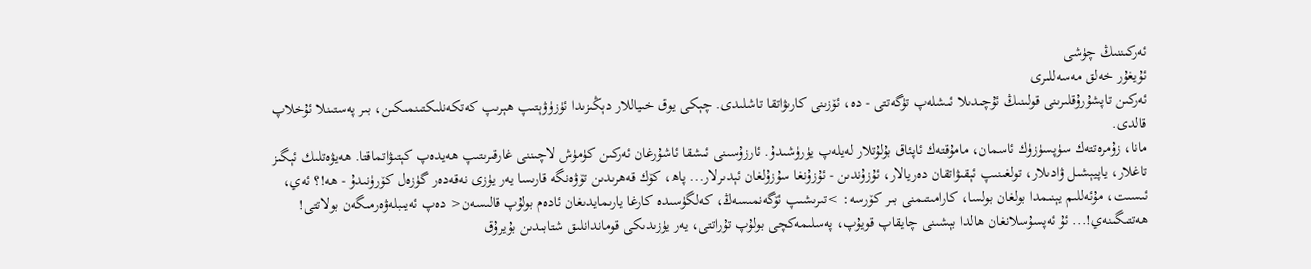ئەركىننىڭ چۈشى
ئۇيغۇر خەلق مەسەللىرى
ئەركىن تاپشۇرۇقلىرىنى قولىنىڭ ئۇچىدىلا ئىشلەپ تۈگەتتى - دە، ئۆزىنى كارىۋاتقا تاشلىدى. چېكى يوق خىياللار دېڭىزىدا ئۈزۈۋېتىپ ھېرىپ كەتكەنلىكتىنمىكىن، بىر پەستىنلا ئۇخلاپ قالدى.
مانا، زۇمرەتتەك سۈپسۈزۈك ئاسمان، مامۇقتەك ئاپئاق بۇلۇتلار لەيلەپ يۈرۈشىدۇ. ئارزۇسىنى ئىشقا ئاشۇرغان ئەركىن كۈمۈش لاچىننى غارقىرىتىپ ھەيدەپ كېتىۋاتماقتا. ھەيۋەتلىك ئېگىز تاغلار، ياپيېشىل ۋادىلار، تولغىنىپ ئېقىۋاتقان دەريالار، ئۇزۇندىن - ئۇزۇنغا سۇزۇلغان ئېدىرلار... پاھ، كۆك قەھرىدىن تۆۋەنگە قارىسا يەر يۈزى نەقەدەر گۈزەل كۆرۈنىدۇ - ھە!؟ ئەي، ئىسىت، مۇئەللىم يېنىمدا بولغان بولسا، كارامىتىمنى بىر كۆرسە: >تىرىشىپ ئۆگەنمىسەڭ، كەلگۈسىدە كارغا يارىمايدىغان ئادەم بولۇپ قالىسەن< دەپ ئەيىبلەۋەرمىگەن بولاتتى! ھەتتىگىنەي!... ئۇ ئەپسۇسلانغان ھالدا بېشىنى چايقاپ قويۇپ، پەسلىمەكچى بولۇپ تۇراتتى، يەر يۈزىدىكى قوماندانلىق شتابىدىن بۇيرۇق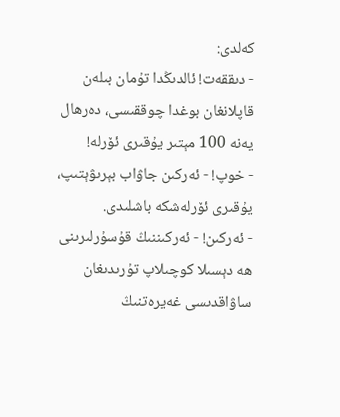كەلدى:
- دىققەت! ئالدىڭدا تۇمان بىلەن قاپلانغان بوغدا چوققىسى، دەرھال يەنە 100 مېتىر يۇقىرى ئۆرلە!
- خوپ! - ئەركىن جاۋاب بېرىۋېتىپ، يۇقىرى ئۆرلەشكە باشلىدى.
- ئەركىن! - ئەركىننىڭ قۇسۇرلىرىنى ھە دېسىلا كوچىلاپ تۇرىدىغان ساۋاقدىسى غەيرەتنىڭ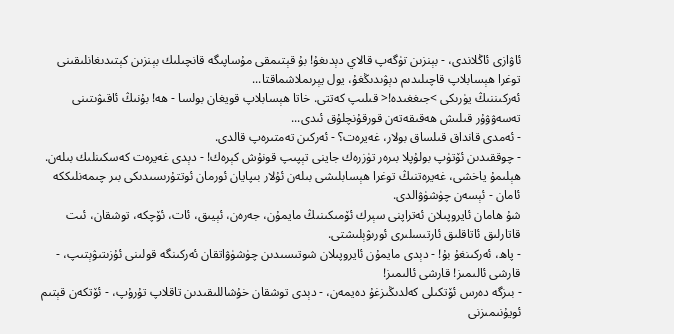ئاۋازى ئاڭلاندى، - بېنزىن تۈگەپ قالاي دېدىغۇ! بۇ قېتىمقى مۇساپىگە قانچىلىك بېنزىن كېتىدىغانلىقىنى توغرا ھېسابلاپ قاچىلىدىم دېۋىدىڭغۇ، يول يېرىملاشماقتا...
ئەركىننىڭ يۈرىكى >جىغغىدە!< قىلىپ كەتتى. خاتا ھېسابلاپ قويغان بولسا - ھە! بۇنىڭ ئاقىۋىتىنى تەسەۋۋۇر قىلىش ھەقىقەتەن قورقۇنچلۇق ئىدى...
- ئەمدى قانداق قىلساق بولار، غەيرەت؟ - ئەركىن تەمتىرەپ قالدى.
- چوققىدىن ئۆتۈپ بولۇپلا بىرەر تۈزرەك جاينى تېپىپ قونۇش كېرەك! - دېدى غەيرەت كەسكىنلىك بىلەن.
ھېلىمۇ ياخشى، غەيرەتنىڭ توغرا ھېسابلىشى بىلەن ئۇلار بىپايان ئورمان ئوتتۇرىسىدىكى بىر چىمەنلىككە ئامان - ئېسەن چۈشۈۋالدى.
شۇ ھامان ئايروپىلان ئەتراپنى سېرك ئۆمىكىنىڭ مايمۇن، جەرەن، ئېيىق، ئات، ئۆچكە، توشقان، ئىت قاتارلىق ئاتاقلىق ئارتىسلىرى ئورىۋېلىشتى.
- پاھ، ئەركىنغۇ بۇ! - دېدى مايمۇن ئايروپىلان شوتىسىدىن چۈشۈۋاتقان ئەركىنگە قولىنى ئۇزىتىۋېتىپ، - قارشى ئالىمىز! قارشى ئالىمىز!
- بىزگە دەرس ئۆتكىلى كەلدىڭىزغۇ دەيمەن، - دېدى توشقان خۇشاللىقىدىن تاقلاپ تۇرۇپ، - ئۆتكەن قېتىم ئويۇنىمىزنى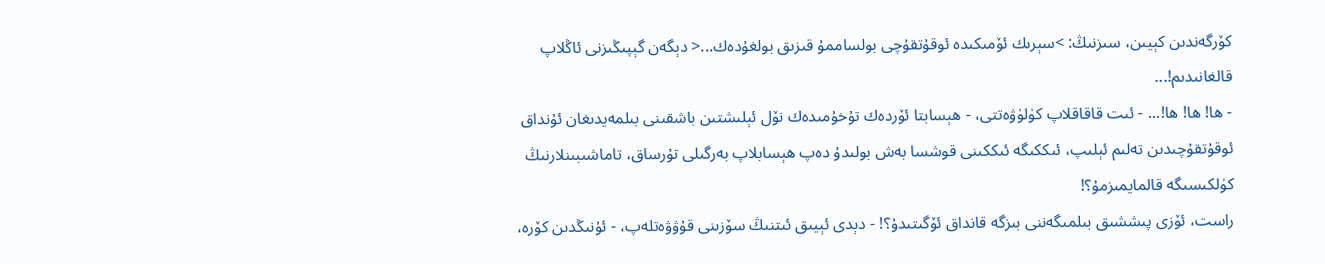كۆرگەندىن كېيىن، سىزنىڭ: >سېرىك ئۆمىكىدە ئوقۇتقۇچى بولساممۇ قىزىق بولغۇدەك...< دېگەن گېپىڭىزنى ئاڭلاپ قالغانىدىم!...
- ھا! ھا! ھا!... - ئىت قاقاقلاپ كۈلۈۋەتتى، - ھېسابتا ئۆردەك تۇخۇمىدەك نۆل ئېلىشتىن باشقىنى بىلمەيدىغان ئۇنداق ئوقۇتقۇچىدىن تەلىم ئېلىپ، ئىككىگە ئىككىنى قوشسا بەش بولىدۇ دەپ ھېسابلاپ بەرگىلى تۇرساق، تاماشىبىنلارنىڭ كۈلكىسىگە قالمايمىزمۇ؟!
راست، ئۆزى پىششىق بىلمىگەننى بىزگە قانداق ئۆگىتىدۇ؟! - دېدى ئېيىق ئىتنىڭ سۆزىنى قۇۋۋەتلەپ، - ئۇنىڭدىن كۆرە،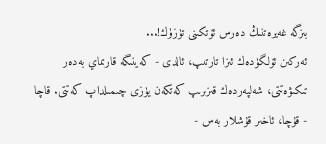بىزگە غەيرەتنىڭ دەرس ئۆتكىنى تۈزۈك!...
ئەركىن ئۆلگۈدەك ئىزا تارتىپ، ئالدى - كەينىگە قارىماي بەدەر تىكىۋەتتى، شەلپەردەك قىزىرىپ كەتكەن يۈزى چىمىلداپ كەتتى. قاچا - قۇچا، ئاخىر قۇشلار بەس -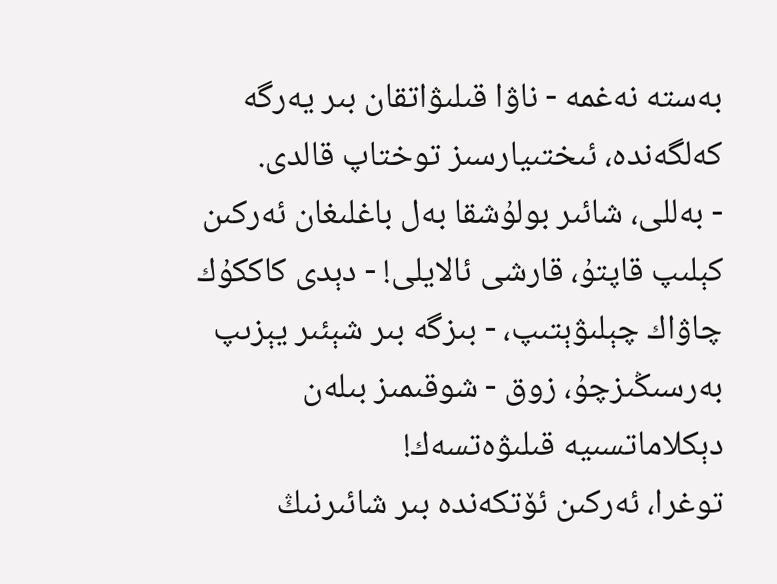بەستە نەغمە - ناۋا قىلىۋاتقان بىر يەرگە كەلگەندە، ئىختىيارسىز توختاپ قالدى.
- بەللى، شائىر بولۇشقا بەل باغلىغان ئەركىن كېلىپ قاپتۇ، قارشى ئالايلى! - دېدى كاككۇك چاۋاك چېلىۋېتىپ، - بىزگە بىر شېئىر يېزىپ بەرسىڭىزچۇ، زوق - شوقىمىز بىلەن دېكلاماتسىيە قىلىۋەتسەك!
توغرا، ئەركىن ئۆتكەندە بىر شائىرنىڭ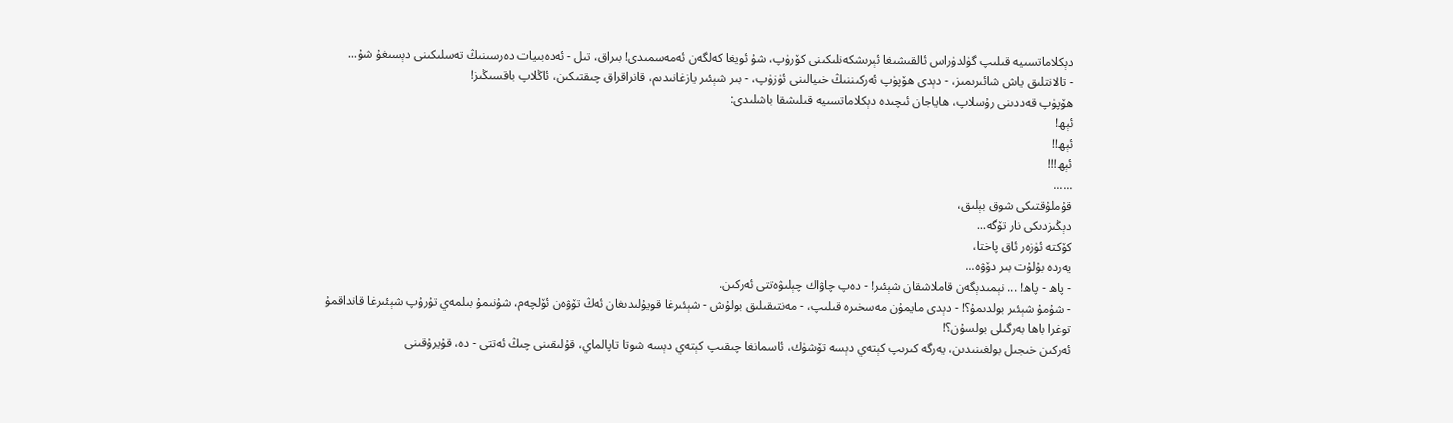دېكلاماتسىيە قىلىپ گۈلدۈراس ئالقىشىغا ئېرىشكەنلىكىنى كۆرۈپ، شۇ ئويغا كەلگەن ئەمەسمىدى! بىراق، تىل - ئەدەبىيات دەرسىنىڭ تەسلىكىنى دېسىغۇ شۇ...
- تالانتلىق ياش شائىرىمىز، - دېدى ھۆپۈپ ئەركىننىڭ خىيالىنى ئۈزۈپ، - بىر شېئىر يازغانىدىم، قانراقراق چىقتىكىن، ئاڭلاپ باقسىڭىز!
ھۆپۈپ قەددىنى رۇسلاپ، ھاياجان ئىچىدە دېكلاماتسىيە قىلىشقا باشلىدى:
ئېھ!
ئېھ!!
ئېھ!!!
......
قۇملۇقتىكى شوق بېلىق،
دېڭىزدىكى نار تۆگە...
كۆكتە ئۈزەر ئاق پاختا،
يەردە بۇلۇت بىر دۆۋە...
- پاھ - پاھ! ... نېمىدېگەن قاملاشقان شېئىر! - دەپ چاۋاك چېلىۋەتتى ئەركىن.
- شۇمۇ شېئىر بولدىمۇ؟! - دېدى مايمۇن مەسخىرە قىلىپ، - مەنتىقىلىق بولۇش - شېئىرغا قويۇلىدىغان ئەڭ تۆۋەن ئۆلچەم، شۇنىمۇ بىلمەي تۇرۇپ شېئىرغا قانداقمۇ توغرا باھا بەرگىلى بولسۇن؟!
ئەركىن خىجىل بولغىنىدىن، يەرگە كىرىپ كېتەي دېسە تۆشۈك، ئاسمانغا چىقىپ كېتەي دېسە شوتا تاپالماي، قۇلىقىنى چىڭ ئەتتى - دە، قۇيرۇقىنى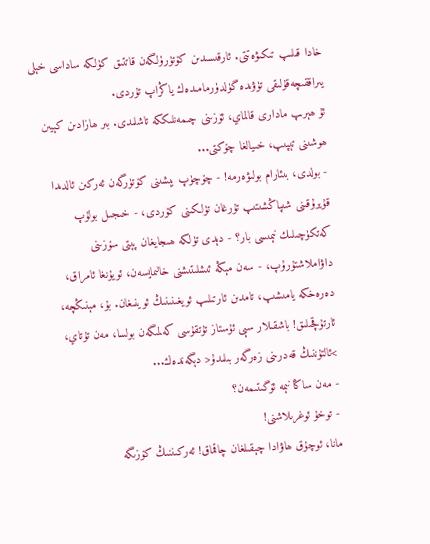خادا قىلىپ تىكىۋەتتى. ئارقىسىدىن كۆتۈرۈلگەن قاتتىق كۈلكە ساداسى خېلى يىراققىچەقۇلىقى تۈۋىدە گۈلدۈرمامىدەك ياڭراپ تۇردى.
ئۇ ھېرىپ مادارى قالماي، ئۆزىنى چىمەنلىككە تاشلىدى. بىر ھازادىن كېيىن ھوشىنى تېپىپ، خىيالغا چۆكتى...
- بولدى، بىئارام بولىۋەرمە! - چۆچۈپ بېشىنى كۆتۈرگەن ئەركىن ئالدىدا قۇيرۇقىنى شىپاڭشىتىپ تۇرغان تۈلكىنى كۆردى، - خىجىل بولۇپ كەتكۈچىلىك نېمىسى بار؟ - دېدى تۈلكە ھىجايغان پېتى سۆزىنى داۋاملاشتۇرۇپ، - سەن مېڭە ئىشلىتىشنى خالىمايسەن، ئويۇنغا ئامراق، دەرەخكە يامىشىپ، تامدىن ئارتىلىپ ئويغىنىنىڭ ئوينىغان. بۇ، مېنىڭچە، ئارتۇقچىلىق! باشقىلار سېى ئۇستاز تۇتقۇسى كەلمىگەن بولسا، مەن تۇتاي، >ئالتۇننىڭ قەدرىنى زەرگەر بىلىدۇ< دېگەندەك...
- مەن ساڭا نېمە ئۆگىتىمەن؟
- توخۇ ئوغرىلاشنى!
مانا، ئوچۇق ھاۋادا چېقىلغان چاقماق! ئەركىننىڭ كۆزىگە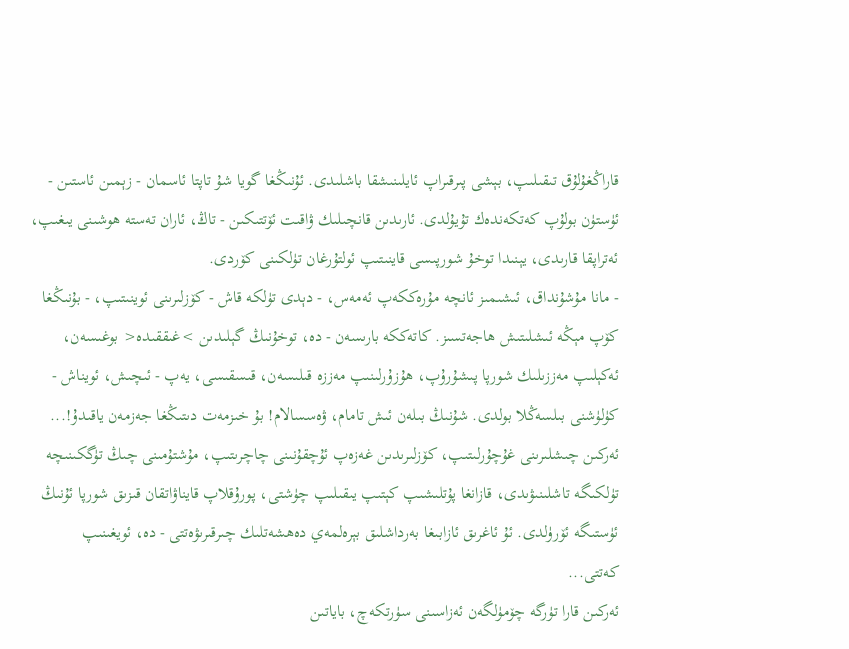قاراڭغۇلۇق تىقىلىپ، بېشى پىرقىراپ ئايلىنىشقا باشلىدى. ئۇنىڭغا گويا شۇ تاپتا ئاسمان - زېمىن ئاستىن - ئۈستۈن بولۇپ كەتكەندەك تۇيۇلدى. ئارىدىن قانچىلىك ۋاقىت ئۆتتىكىن - تاڭ، ئاران تەستە ھوشىنى يىغىپ، ئەتراپقا قارىدى، يېنىدا توخۇ شورپىسى قاينىتىپ ئولتۇرغان تۈلكىنى كۆردى.
- مانا مۇشۇنداق، ئىشىمىز ئانچە مۇرەككەپ ئەمەس، - دېدى تۈلكە قاش - كۆزلىرىنى ئوينىتىپ، - بۇنىڭغا كۆپ مېڭە ئىشلىتىش ھاجەتسىز. كاتەككە بارىسەن - دە، توخۇنىڭ گېلىدىن >غىققىدە< بوغىسەن، ئەكېلىپ مەززىلىك شورپا پىشۇرۇپ، ھۇزۇرلىنىپ مەززە قىلىسەن، قىسقىسى، يەپ - ئىچىش، ئويناش - كۈلۈشنى بىلسەڭلا بولدى. شۇنىڭ بىلەن ئىش تامام، ۋەسسالام! بۇ خىزمەت دىتىڭغا جەزمەن ياقىدۇ!...
ئەركىن چىشلىرىنى غۇچۇرلىتىپ، كۆزلىرىدىن غەزەپ ئۇچقۇنىنى چاچرىتىپ، مۇشتۇمىنى چىڭ تۈگكىنىچە تۈلكىگە تاشلىنىۋىدى، قازانغا پۇتلىشىپ كېتىپ يىقىلىپ چۈشتى، پورۇقلاپ قايناۋاتقان قىزىق شورپا ئۇنىڭ ئۈستىگە ئۆرۈلدى. ئۇ ئاغرىق ئازابىغا بەرداشلىق بېرەلمەي دەھشەتلىك چىرقىرىۋەتتى - دە، ئويغىنىپ كەتتى...
ئەركىن قارا تۈرگە چۆمۈلگەن ئەزاسىنى سۈرتكەچ، باياتىن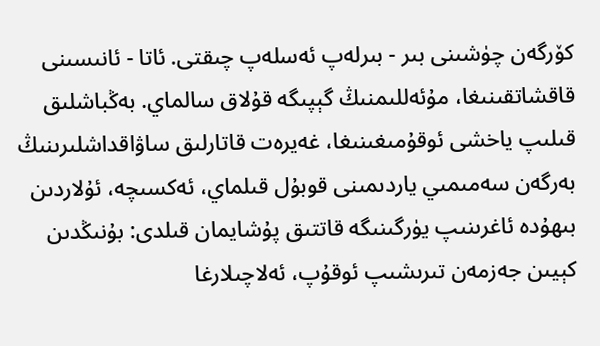كۆرگەن چۈشىنى بىر - بىرلەپ ئەسلەپ چىقتى. ئاتا - ئانىسىنى قاقشاتقىنىغا، مۇئەللىمنىڭ گېپىگە قۇلاق سالماي. بەڭباشلىق قىلىپ ياخشى ئوقۇمىغىنىغا، غەيرەت قاتارلىق ساۋاقداشلىرىنىڭ بەرگەن سەمىمىي ياردىمىنى قوبۇل قىلماي، ئەكسىچە، ئۇلاردىن بىھۇدە ئاغرىنىپ يۈرگىنىگە قاتتىق پۇشايمان قىلدى: بۇنىڭدىن كېيىن جەزمەن تىرىشىپ ئوقۇپ، ئەلاچىلارغا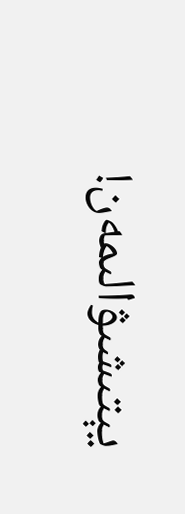يېتىشىۋالىمەن!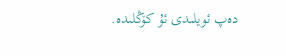دەپ ئويلىدى ئۇ كۆڭلىدە.